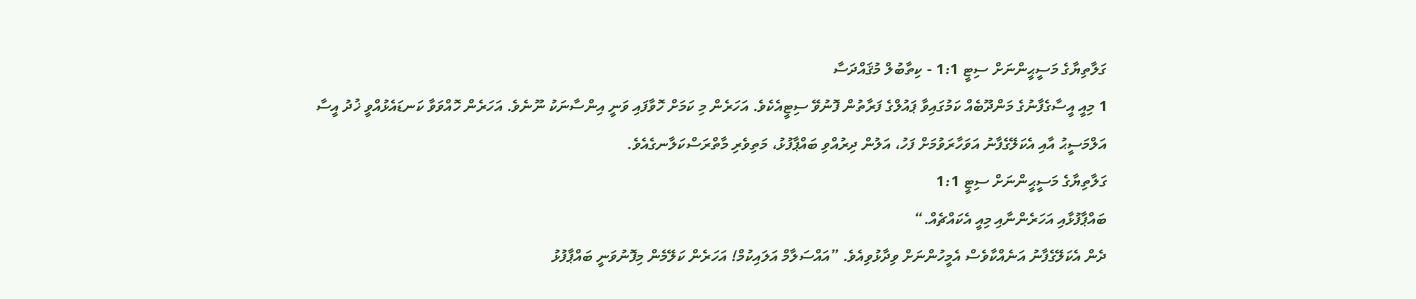ގަލާތިޔާގެ މަސީޙީންނަށް ސިޓީ 1:1 - ކިތާބުލް މުޤައްދަސާ
1 މިއީ އީސާގެފާނުގެ މަންދޫބެއް ކަމުގައިވާ ޕައުލްގެ ފަރާތުން ފޮނުވޭ ސިޓީއެކެވެ. އަހަރެން މި ކަމަށް ހޮވާފައި ވަނީ އިންސާނަކު ނޫނެވެ. އަހަރެން ހޮއްވަވާ ކަނޑައެޅުއްވީ ޚުދު އީސާ އަލްމަސީޙު އާއި އެކަލޭގެފާނު އަވަހާރަވުމަށް ފަހު، އަލުން ދިރުއްވި ބައްޕާފުޅު، މަތިވެރި މާތްރަސްކަލާނގެއެވެ.
ގަލާތިޔާގެ މަސީޙީންނަށް ސިޓީ 1:1
ބައްޕާފުޅާއި އަހަރެންނާއި މިއީ އެކައްޗެއް.“
ދެން އެކަލޭގެފާނު އަނެއްކާވެސް އެމީހުންނަށް ވިދާޅުވިއެވެ. ”އައްސަލާމް އަލައިކުމް! އަހަރެން ކަލޭމެން މިފޮނުވަނީ ބައްޕާފުޅު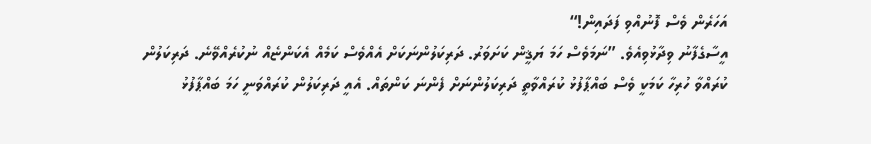އަހަރެން ވެސް ފޮނުއްވި ފަދައިން!“
އީސާގެފާނު ވިދާޅުވިއެވެ. ”ނަމަވެސް ހަމަ ޔަޤީން ކަށަވަރު. ދަރިކަލުންނަކަށް އެއްވެސް ކަމެއް އެކަންޏެއް ނުކުރެއްވޭނެ. ދަރިކަލުން ކުރައްވާ ހުރިހާ ކަމަކީ ވެސް ބައްޕާފުޅު ކުރައްވާތީ ދަރިކަލުންނަށް ފެންނަ ކަންތައް. އެއީ ދަރިކަލުން ކުރައްވަނީ ހަމަ ބައްޕާފުޅު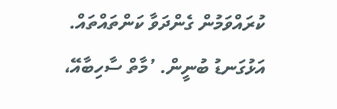ކުރައްވަމުން ގެންދަވާ ކަންތައްތައް.
އަޅުގަނޑު ބުނީން. ’މާތް ސާހިބާއޭ،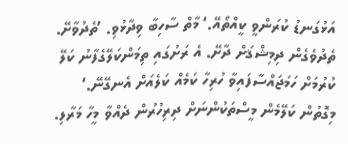އަޅުގަނޑު ކުރަންވީ ކީއްތޯއޭ.‘ މާތް ސާހިބާ ވިދާޅުވި. ’ތެދުވާށޭ. ތެދުވެގެން ދިމިޝްޤަށް ދާށޭ. އެ ރަށުގައި ތިމަންކަލޭގެފާނު ކަލޭ ކުރުމަށް ހަމަޖައްސާފައިވާ ހުރިހާ ކަމެއް ކަލެއަށް އެނގޭނޭ.‘
މިގޮތުން ކަލޭމެން މީސްތަކުންނަށް ދިރިހުރުން ދެއްވާ މީހާ މަރާލި.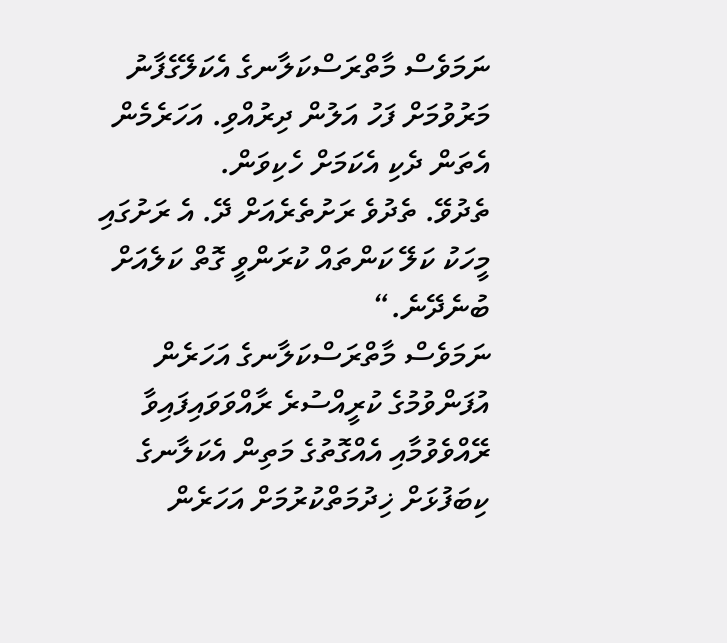ނަމަވެސް މާތްރަސްކަލާނގެ އެކަލޭގެފާނު މަރުވުމަށް ފަހު އަލުން ދިރުއްވި. އަހަރެމެން އެތަން ދެކި އެކަމަށް ހެކިވަން.
ތެދުވޭ. ތެދުވެ ރަށުތެރެއަށް ދޭ. އެ ރަށުގައި މީހަކު ކަލޭ ކަންތައް ކުރަންވީ ގޮތް ކަލެއަށް ބުނެދޭނެ.“
ނަމަވެސް މާތްރަސްކަލާނގެ އަހަރެން އުފަންވުމުގެ ކުރީއްސުރެ ރާއްވަވައިފައިވާ ރޭއްވެވުމާއި އެއްގޮތުގެ މަތިން އެކަލާނގެ ކިބަފުޅަށް ޚިދުމަތްކުރުމަށް އަހަރެން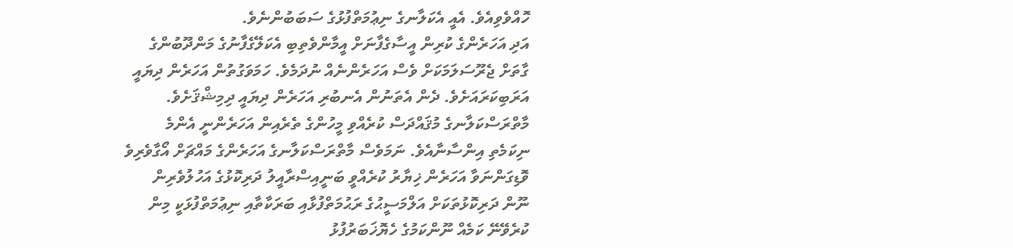ހޮއްވެވިއެވެ. އެއީ އެކަލާނގެ ނިޢުމަތްފުޅުގެ ސަބަބުންނެވެ.
އަދި އަހަރެންގެ ކުރިން އީސާގެފާނަށް އީމާންވެތިބި އެކަލޭގެފާނުގެ މަންދޫބުންގެ ގާތަށް ޖެރޫސަލަމަކަށް ވެސް އަހަރެންނެއް ނުދަމެވެ. ހަމަވަގުތުން އަހަރެން ދިޔައީ އަރަބިކަރައަށެވެ. ދެން އެތަނުން އެނބުރި އަހަރެން ދިޔައީ ދިމިޝްޤަށެވެ.
މާތްރަސްކަލާނގެ މުޤައްދަސް ކުރެއްވި މީހުންގެ ތެރެއިން އަހަރެންނީ އެންމެ ނިކަމެތި އިންސާނާއެވެ. ނަމަވެސް މާތްރަސްކަލާނގެ އަހަރެންގެ މައްޗަށް އޯގާވެރިވެ ވޮޑިގަންނަވާ އަހަރެން ޚިޔާރު ކުރެއްވީ ބަނީއިސްރާއީލު ދަރިކޮޅުގެ އަހުލުވެރިން ނޫން ދަރިކޮޅުތަކަށް އަލްމަސީޙުގެ ރަޙުމަތްފުޅާއި ބަރަކާތާއި ނިޢުމަތްފުޅަކީ މިން ކުރެވޭނޭ ކަމެއް ނޫންކަމުގެ ހެޔޮޚަބަރުފުޅު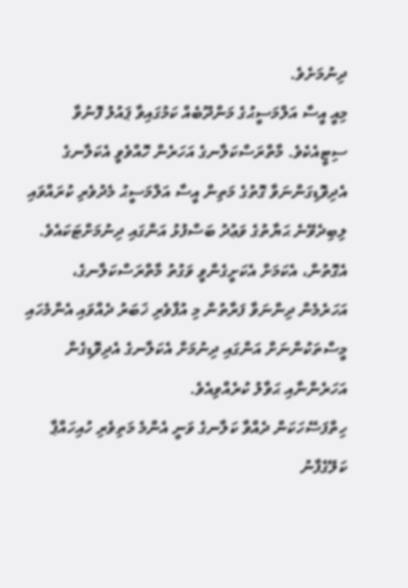ދިނުމަށެވެ.
މިއީ އީސާ އަލްމަސީޙުގެ މަންދޫބެއް ކަމުގައިވާ ޕައުލު ފޮނުވާ ސިޓީއެކެވެ. މާތްރަސްކަލާނގެ އަހަރެން ހޮއްވެވީ އެކަލާނގެ އެދިވޮޑިގަންނަވާ ގޮތުގެ މަތިން އީސާ އަލްމަސީޙު މެދުވެރި ކުރައްވައި ލިބިދެވޭނެ ޙަޔާތުގެ ވަޢުދު ބަސްފުޅު އަންގައި ދިނުމަށްޓަކައެވެ.
އެގޮތުން، އެކަމަށް އެކަށީގެންވީ ވަގުތު މާތްރަސްކަލާނގެ، އަހަރެމެން ދިންނަވާ ފަރާތުން މި އުފާވެރި ޚަބަރު ދެއްވައި އެންމެހައި މީސްތަކުންނަށް އަންގައި ދިނުމަށް އެކަލާނގެ އެދިވޮޑިގެން އަހަރެންނާއި ޙަވާލު ކުރެއްވިއެވެ.
ހިތްފަސޭހަކަން ދެއްވާ ކަލާނގެ ވަނީ އެންމެ މަތިވެރި ހުއިހައްޕާ ކަލޭގެފާނު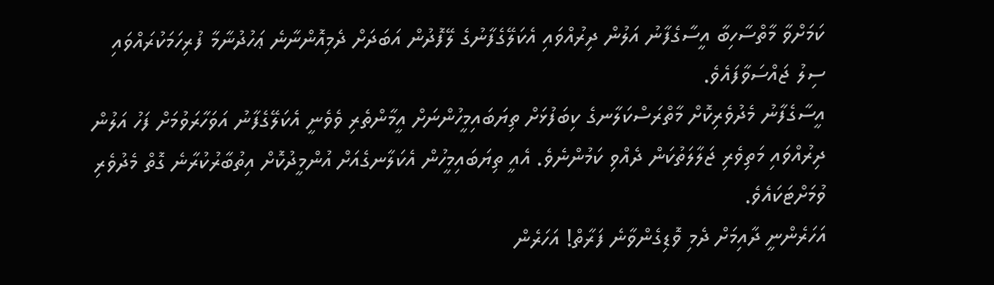ކަމަށްވާ މާތްސާހިބާ އީސާގެފާނު އަލުން ދިރުއްވައި އެކަލޭގެފާނުގެ ލޭފޮދުން އަބަދަށް ދެމިއޮންނާނެ ޢަހުދުނާމާ ފުރިހަމަކުރައްވައި ސިލު ޖައްސަވާފައެވެ.
އީސާގެފާނު މެދުވެރިކޮށް މާތްރަސްކަލާނގެ ކިބަފުޅަށް ތިޔަބައިމީހުންނަށް އީމާންތެރި ވެވެނީ އެކަލޭގެފާނު އަވަހާރަވުމަށް ފަހު އަލުން ދިރުއްވައި މަތިވެރި ޖަލާލަތުކަން ދެއްވި ކަމުންނެވެ. އެއީ ތިޔަބައިމީހުން އެކަލާނގެއަށް އުންމީދުކޮށް އިތުބާރުކުރާނެ ގޮތް މެދުވެރި ވުމަށްޓަކައެވެ.
އަހަރެންނީ ދާއިމަށް ދެމި ވޮޑިގެންވާނެ ފަރާތް! އަހަރެން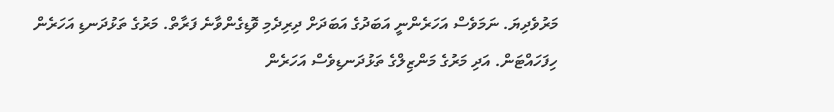މަރުވެދިޔަ. ނަމަވެސް އަހަރެންނީ އަބަދުގެ އަބަދަށް ދިރިދެމި ވޮޑިގެންވާނެ ފަރާތް. މަރުގެ ތަޅުދަނޑި އަހަރެން ހިފަހައްޓަން. އަދި މަރުގެ މަންޒިލްގެ ތަޅުދަނޑިވެސް އަހަރެން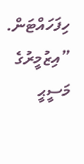ހިފަހައްޓަން.
”އިޒުމީރުގެ މަސީޙީ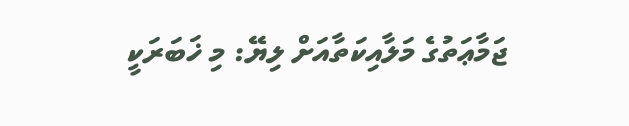ޖަމާޢަތުގެ މަލާއިކަތާއަށް ލިޔޭ: މި ޚަބަރަކީ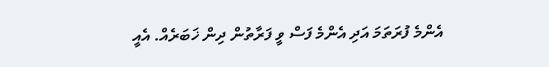އެންމެ ފުރަތަމަ އަދި އެންމެ ފަސް ވީ ފަރާތުން ދިން ޚަބަރެއް. އެއީ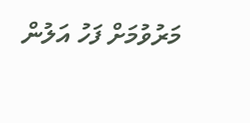މަރުވުމަށް ފަހު އަލުން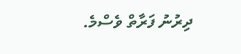ދިރުނު ފަރާތް ވެސްމެ.